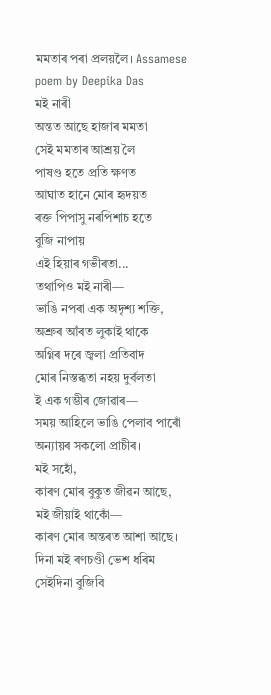মমতাৰ পৰা প্ৰলয়লৈ। Assamese poem by Deepika Das
মই নাৰী
অন্তত আছে হাজাৰ মমতা
সেই মমতাৰ আশ্ৰয় লৈ
পাষণ্ড হতে প্ৰতি ক্ষণত
আঘাত হানে মোৰ হৃদয়ত
ৰক্ত পিপাসু নৰপিশাচ হতে
বুজি নাপায়
এই হিয়াৰ গভীৰতা...
তথাপিও মই নাৰী—
ভাঙি নপৰা এক অদৃশ্য শক্তি,
অশ্ৰুৰ আঁৰত লুকাই থাকে
অগ্নিৰ দৰে জ্বলা প্ৰতিবাদ
মোৰ নিস্তব্ধতা নহয় দুর্বলতা
ই এক গম্ভীৰ জোৱাৰ—
সময় আহিলে ভাঙি পেলাব পাৰোঁ
অন্যায়ৰ সকলো প্ৰাচীৰ।
মই সহোঁ,
কাৰণ মোৰ বুকুত জীৱন আছে,
মই জীয়াই থাকোঁ—
কাৰণ মোৰ অন্তৰত আশা আছে।
দিনা মই ৰণচণ্ডী ভেশ ধৰিম
সেইদিনা বুজিবি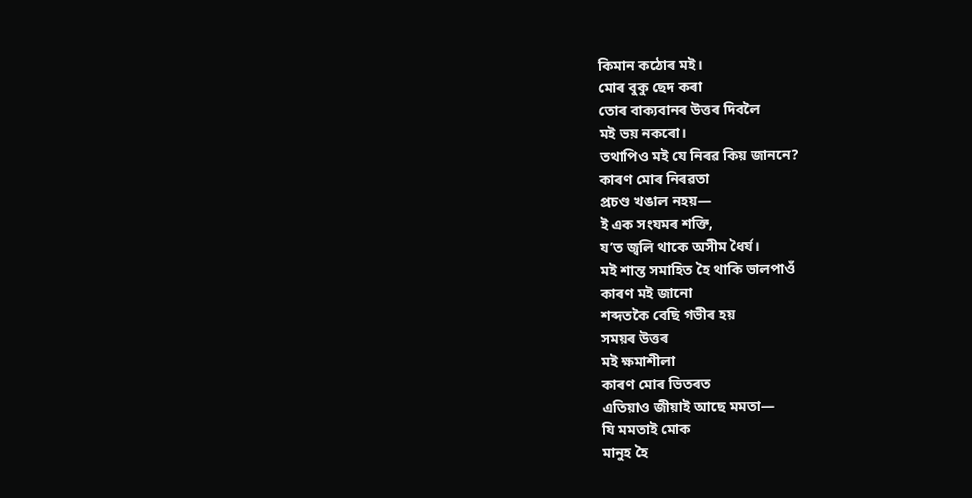কিমান কঠোৰ মই।
মোৰ বুকু ছেদ কৰা
তোৰ বাক্যবানৰ উত্তৰ দিবলৈ
মই ভয় নকৰো।
তথাপিও মই যে নিৰৱ কিয় জাননে?
কাৰণ মোৰ নিৰৱতা
প্ৰচণ্ড খঙাল নহয়—
ই এক সংযমৰ শক্তি,
য’ত জ্বলি থাকে অসীম ধৈৰ্য।
মই শান্ত সমাহিত হৈ থাকি ভালপাওঁ
কাৰণ মই জানো
শব্দতকৈ বেছি গভীৰ হয়
সময়ৰ উত্তৰ
মই ক্ষমাশীলা
কাৰণ মোৰ ভিতৰত
এতিয়াও জীয়াই আছে মমতা—
যি মমতাই মোক
মানুহ হৈ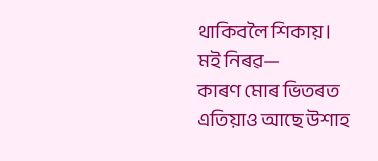থাকিবলৈ শিকায়।
মই নিৰৱ—
কাৰণ মোৰ ভিতৰত
এতিয়াও আছে উশাহ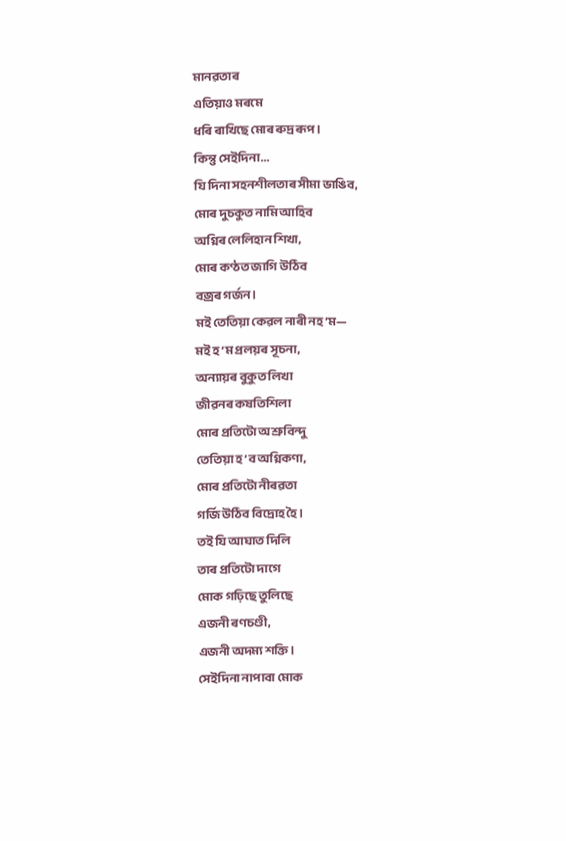মানৱতাৰ
এতিয়াও মৰমে
ধৰি ৰাখিছে মোৰ ৰুদ্ৰ ৰূপ।
কিন্তু সেইদিনা...
যি দিনা সহনশীলতাৰ সীমা ভাঙিব,
মোৰ দুচকুত নামি আহিব
অগ্নিৰ লেলিহান শিখা,
মোৰ কণ্ঠত জাগি উঠিব
বজ্ৰৰ গৰ্জন।
মই তেতিয়া কেৱল নাৰী নহ’ম—
মই হ’ম প্ৰলয়ৰ সূচনা,
অন্যায়ৰ বুকুত লিখা
জীৱনৰ কষতিশিলা
মোৰ প্ৰতিটো অশ্ৰুবিন্দু
তেতিয়া হ’ব অগ্নিকণা,
মোৰ প্ৰতিটো নীৰৱতা
গৰ্জি উঠিব বিদ্ৰোহ হৈ।
তই যি আঘাত দিলি
তাৰ প্ৰতিটো দাগে
মোক গঢ়িছে তুলিছে
এজনী ৰণচণ্ডী,
এজনী অদম্য শক্তি।
সেইদিনা নাপাবা মোক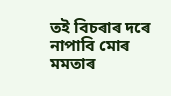তই বিচৰাৰ দৰে
নাপাবি মোৰ মমতাৰ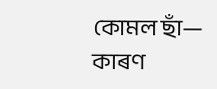কোমল ছাঁ—
কাৰণ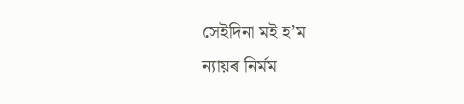সেইদিনা মই হ’ম
ন্যায়ৰ নিৰ্মম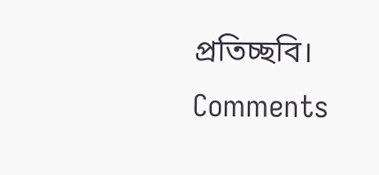প্ৰতিচ্ছবি।
Comments